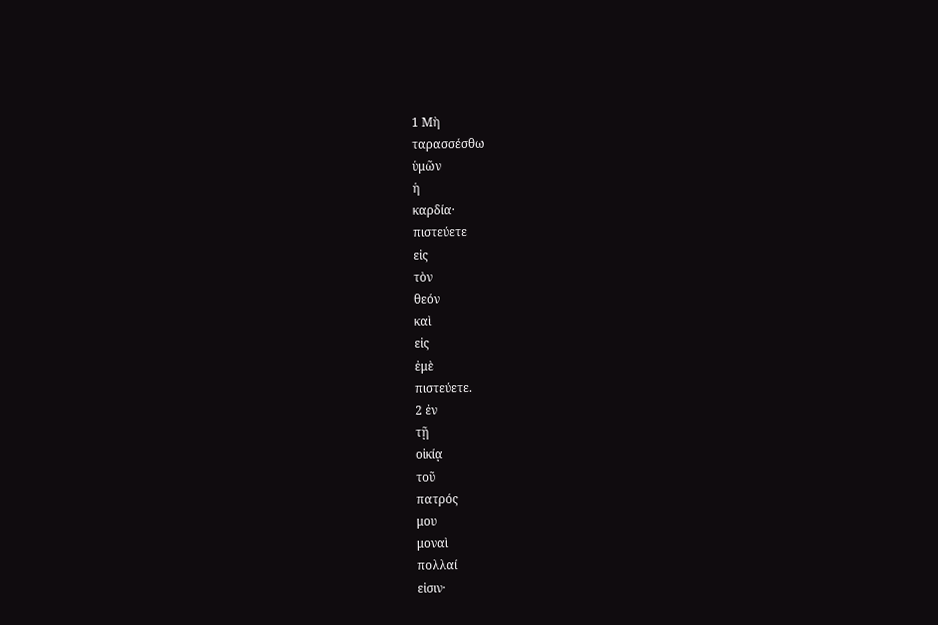1 Μὴ
ταρασσέσθω
ὑμῶν
ἡ
καρδία·
πιστεύετε
εἰς
τὸν
θεόν
καὶ
εἰς
ἐμὲ
πιστεύετε.
2 ἐν
τῇ
οἰκίᾳ
τοῦ
πατρός
μου
μοναὶ
πολλαί
εἰσιν·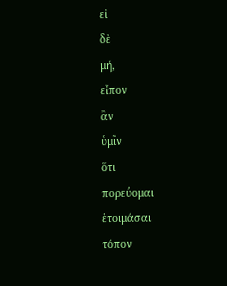εἰ
δὲ
μή,
εἶπον
ἂν
ὑμῖν
ὅτι
πορεύομαι
ἑτοιμάσαι
τόπον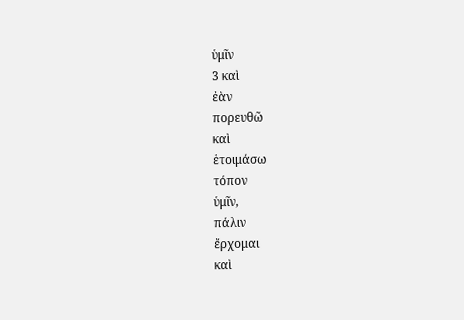ὑμῖν
3 καὶ
ἐὰν
πορευθῶ
καὶ
ἑτοιμάσω
τόπον
ὑμῖν,
πάλιν
ἔρχομαι
καὶ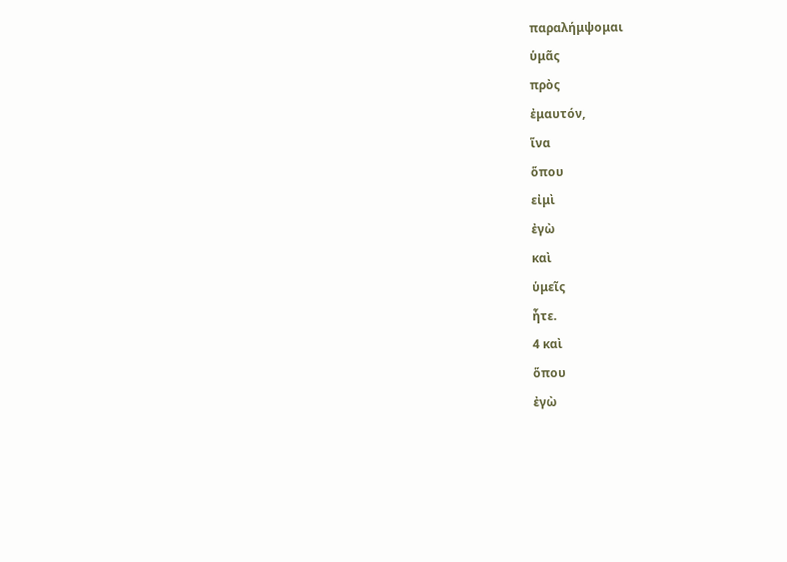παραλήμψομαι
ὑμᾶς
πρὸς
ἐμαυτόν,
ἵνα
ὅπου
εἰμὶ
ἐγὼ
καὶ
ὑμεῖς
ἦτε.
4 καὶ
ὅπου
ἐγὼ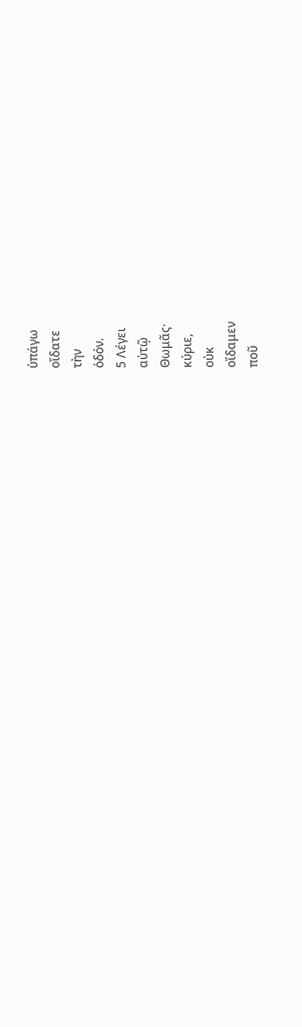ὑπάγω
οἴδατε
τὴν
ὁδόν.
5 Λέγει
αὐτῷ
Θωμᾶς·
κύριε,
οὐκ
οἴδαμεν
ποῦ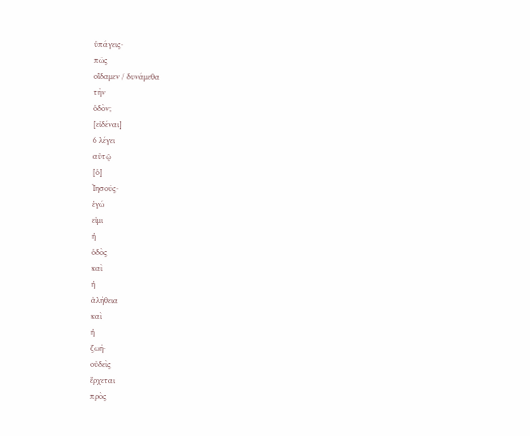ὑπάγεις·
πῶς
οἴδαμεν / δυνάμεθα
τὴν
ὁδὸν;
[εἰδέναι]
6 λέγει
αὐτῷ
[ὁ]
Ἰησοῦς·
ἐγώ
εἰμι
ἡ
ὁδὸς
καὶ
ἡ
ἀλήθεια
καὶ
ἡ
ζωή·
οὐδεὶς
ἔρχεται
πρὸς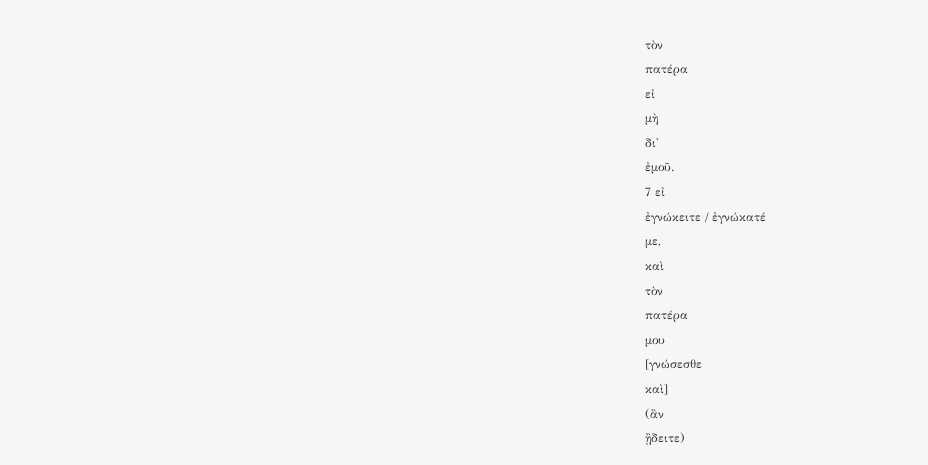τὸν
πατέρα
εἰ
μὴ
δι'
ἐμοῦ.
7 εἰ
ἐγνώκειτε / ἐγνώκατέ
με,
καὶ
τὸν
πατέρα
μου
[γνώσεσθε
καὶ]
(ἂν
ᾒδειτε)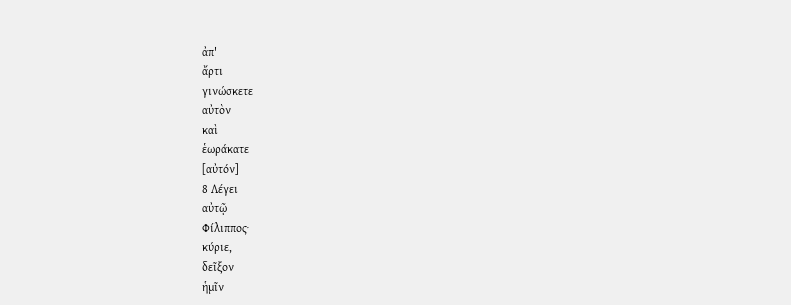ἀπ'
ἄρτι
γινώσκετε
αὐτὸν
καὶ
ἑωράκατε
[αὐτόν]
8 Λέγει
αὐτῷ
Φίλιππος·
κύριε,
δεῖξον
ἡμῖν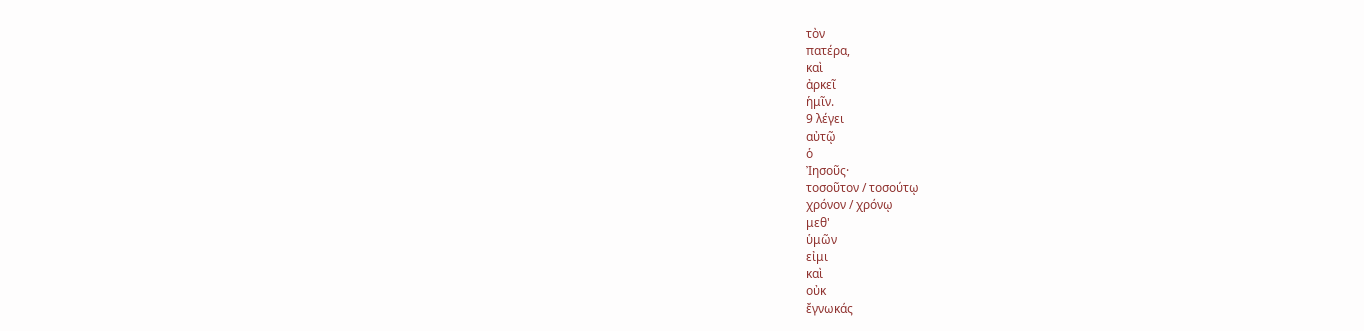τὸν
πατέρα,
καὶ
ἀρκεῖ
ἡμῖν.
9 λέγει
αὐτῷ
ὁ
Ἰησοῦς·
τοσοῦτον / τοσούτῳ
χρόνον / χρόνῳ
μεθ'
ὑμῶν
εἰμι
καὶ
οὐκ
ἔγνωκάς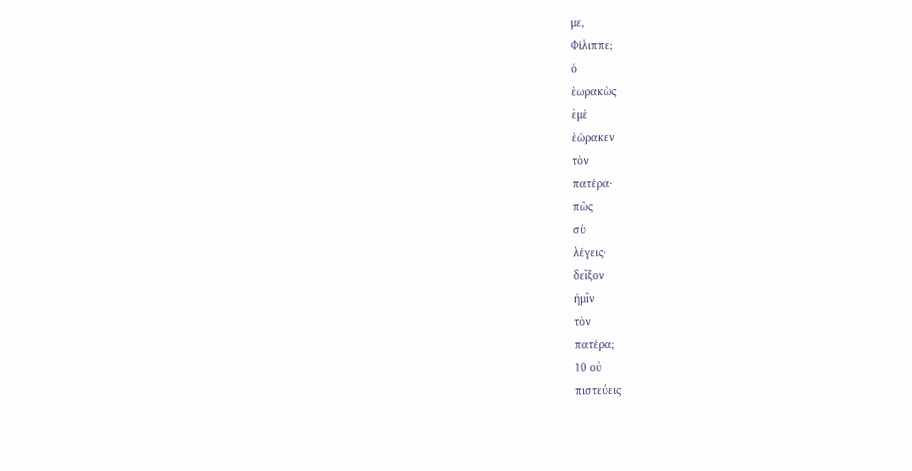με,
Φίλιππε;
ὁ
ἑωρακὼς
ἐμὲ
ἑώρακεν
τὸν
πατέρα·
πῶς
σὺ
λέγεις·
δεῖξον
ἡμῖν
τὸν
πατέρα;
10 οὐ
πιστεύεις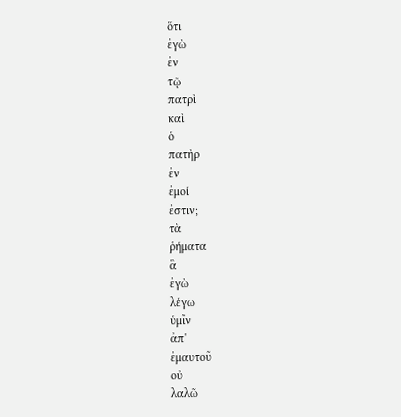ὅτι
ἐγὼ
ἐν
τῷ
πατρὶ
καὶ
ὁ
πατὴρ
ἐν
ἐμοί
ἐστιν;
τὰ
ῥήματα
ἃ
ἐγὼ
λέγω
ὑμῖν
ἀπ'
ἐμαυτοῦ
οὐ
λαλῶ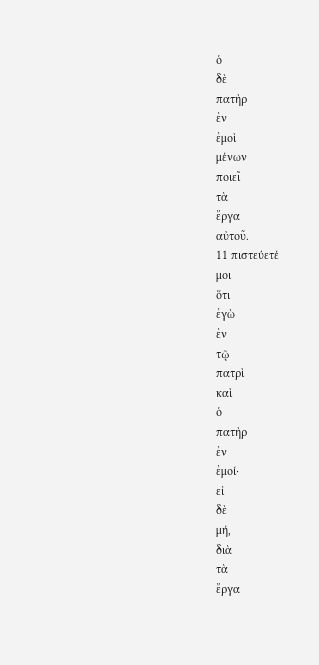ὁ
δὲ
πατὴρ
ἐν
ἐμοὶ
μένων
ποιεῖ
τὰ
ἔργα
αὐτοῦ.
11 πιστεύετέ
μοι
ὅτι
ἐγὼ
ἐν
τῷ
πατρὶ
καὶ
ὁ
πατὴρ
ἐν
ἐμοί·
εἰ
δὲ
μή,
διὰ
τὰ
ἔργα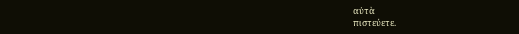αὐτὰ
πιστεύετε.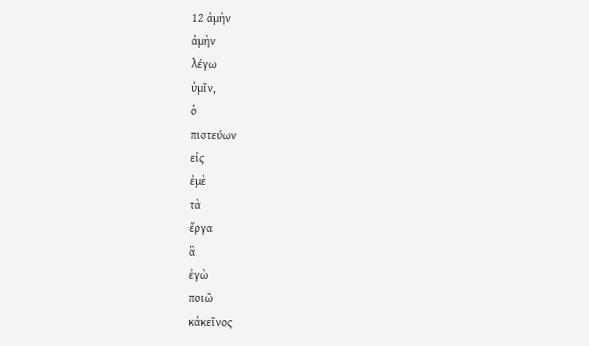12 ἀμὴν
ἀμὴν
λέγω
ὑμῖν,
ὁ
πιστεύων
εἰς
ἐμὲ
τὰ
ἔργα
ἃ
ἐγὼ
ποιῶ
κἀκεῖνος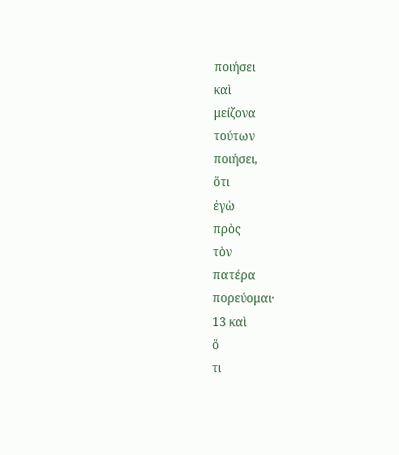ποιήσει
καὶ
μείζονα
τούτων
ποιήσει,
ὅτι
ἐγὼ
πρὸς
τὸν
πατέρα
πορεύομαι·
13 καὶ
ὅ
τι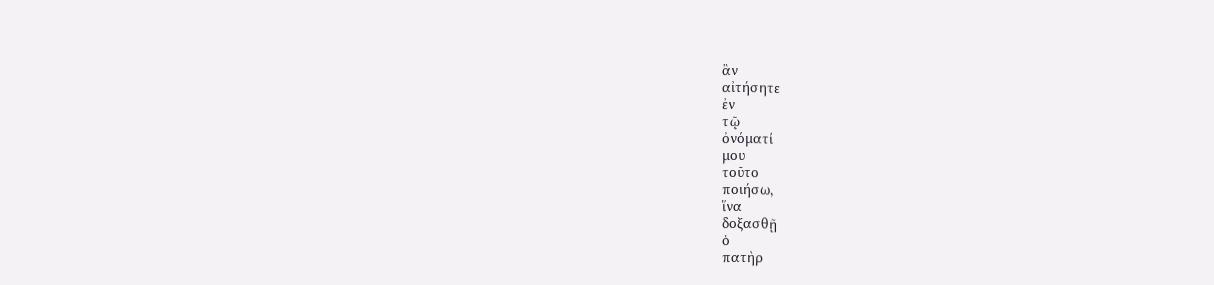ἂν
αἰτήσητε
ἐν
τῷ
ὀνόματί
μου
τοῦτο
ποιήσω,
ἵνα
δοξασθῇ
ὁ
πατὴρ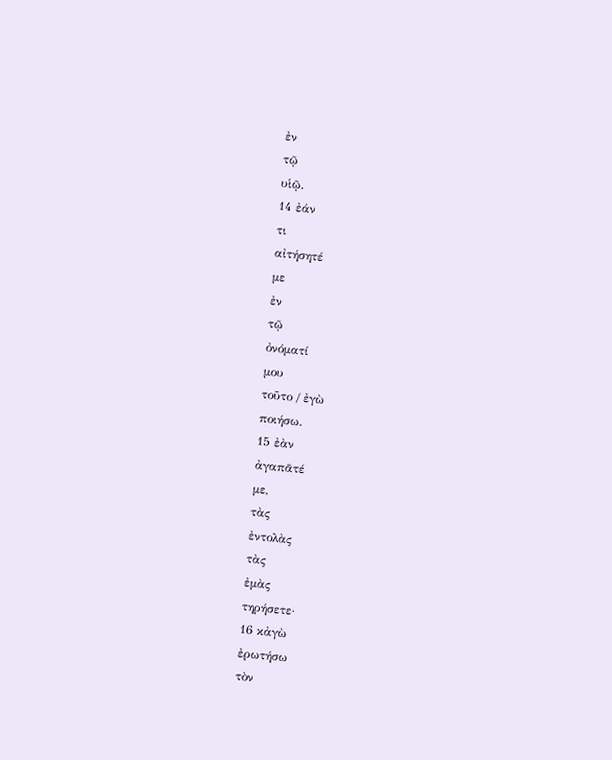ἐν
τῷ
υἱῷ.
14 ἐάν
τι
αἰτήσητέ
με
ἐν
τῷ
ὀνόματί
μου
τοῦτο / ἐγὼ
ποιήσω.
15 ἐὰν
ἀγαπᾶτέ
με,
τὰς
ἐντολὰς
τὰς
ἐμὰς
τηρήσετε·
16 κἀγὼ
ἐρωτήσω
τὸν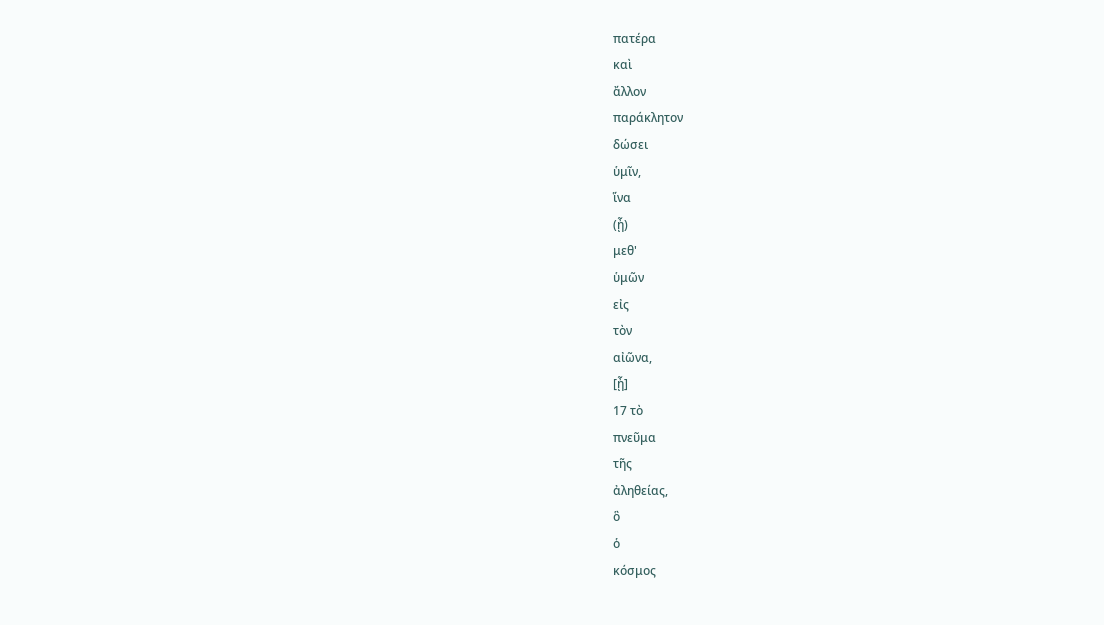πατέρα
καὶ
ἄλλον
παράκλητον
δώσει
ὑμῖν,
ἵνα
(ᾖ)
μεθ'
ὑμῶν
εἰς
τὸν
αἰῶνα,
[ᾖ]
17 τὸ
πνεῦμα
τῆς
ἀληθείας,
ὃ
ὁ
κόσμος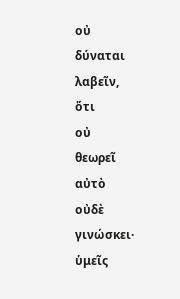οὐ
δύναται
λαβεῖν,
ὅτι
οὐ
θεωρεῖ
αὐτὸ
οὐδὲ
γινώσκει·
ὑμεῖς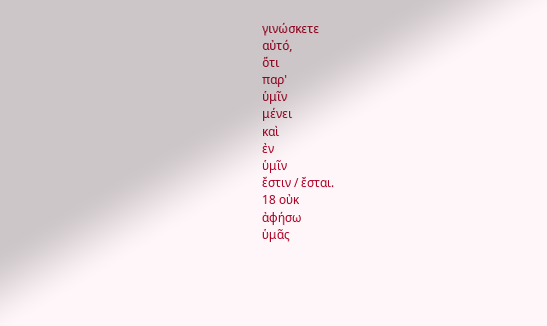γινώσκετε
αὐτό,
ὅτι
παρ'
ὑμῖν
μένει
καὶ
ἐν
ὑμῖν
ἔστιν / ἔσται.
18 οὐκ
ἀφήσω
ὑμᾶς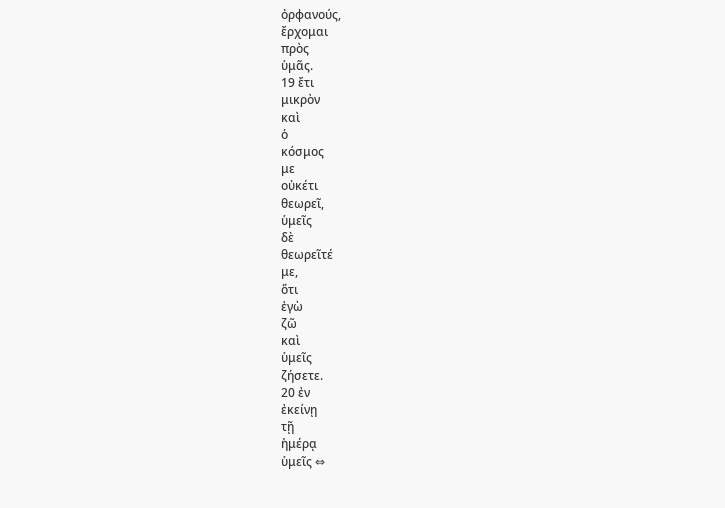ὀρφανούς,
ἔρχομαι
πρὸς
ὑμᾶς.
19 ἔτι
μικρὸν
καὶ
ὁ
κόσμος
με
οὐκέτι
θεωρεῖ,
ὑμεῖς
δὲ
θεωρεῖτέ
με,
ὅτι
ἐγὼ
ζῶ
καὶ
ὑμεῖς
ζήσετε.
20 ἐν
ἐκείνῃ
τῇ
ἡμέρᾳ
ὑμεῖς ⇔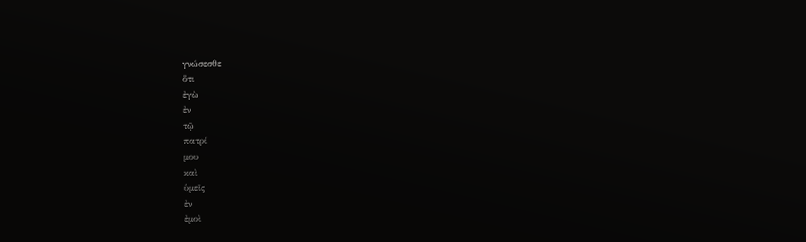γνώσεσθε
ὅτι
ἐγὼ
ἐν
τῷ
πατρί
μου
καὶ
ὑμεῖς
ἐν
ἐμοὶ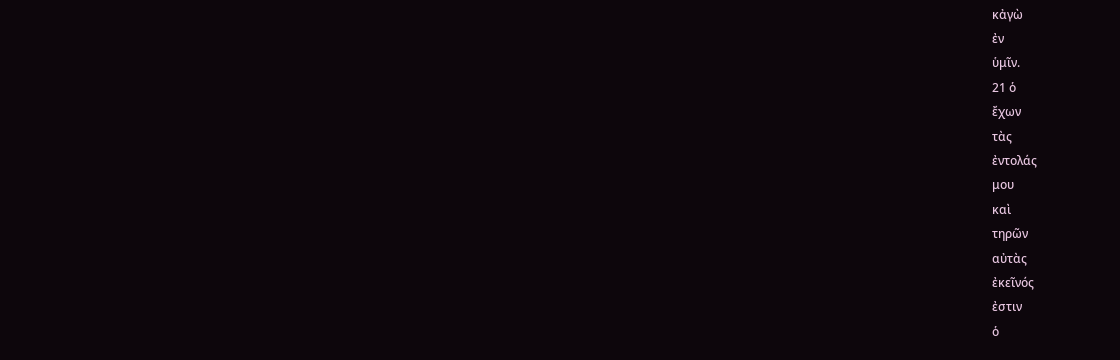κἀγὼ
ἐν
ὑμῖν.
21 ὁ
ἔχων
τὰς
ἐντολάς
μου
καὶ
τηρῶν
αὐτὰς
ἐκεῖνός
ἐστιν
ὁ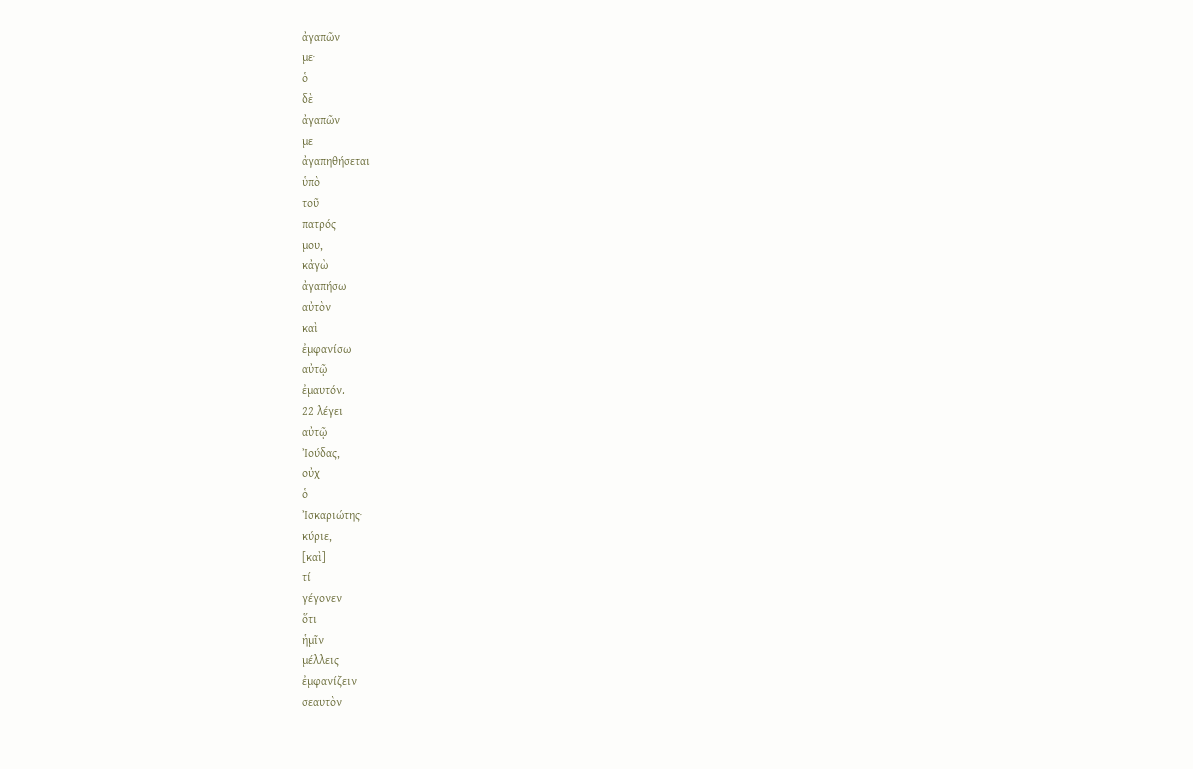ἀγαπῶν
με·
ὁ
δὲ
ἀγαπῶν
με
ἀγαπηθήσεται
ὑπὸ
τοῦ
πατρός
μου,
κἀγὼ
ἀγαπήσω
αὐτὸν
καὶ
ἐμφανίσω
αὐτῷ
ἐμαυτόν.
22 λέγει
αὐτῷ
Ἰούδας,
οὐχ
ὁ
Ἰσκαριώτης·
κύριε,
[καὶ]
τί
γέγονεν
ὅτι
ἡμῖν
μέλλεις
ἐμφανίζειν
σεαυτὸν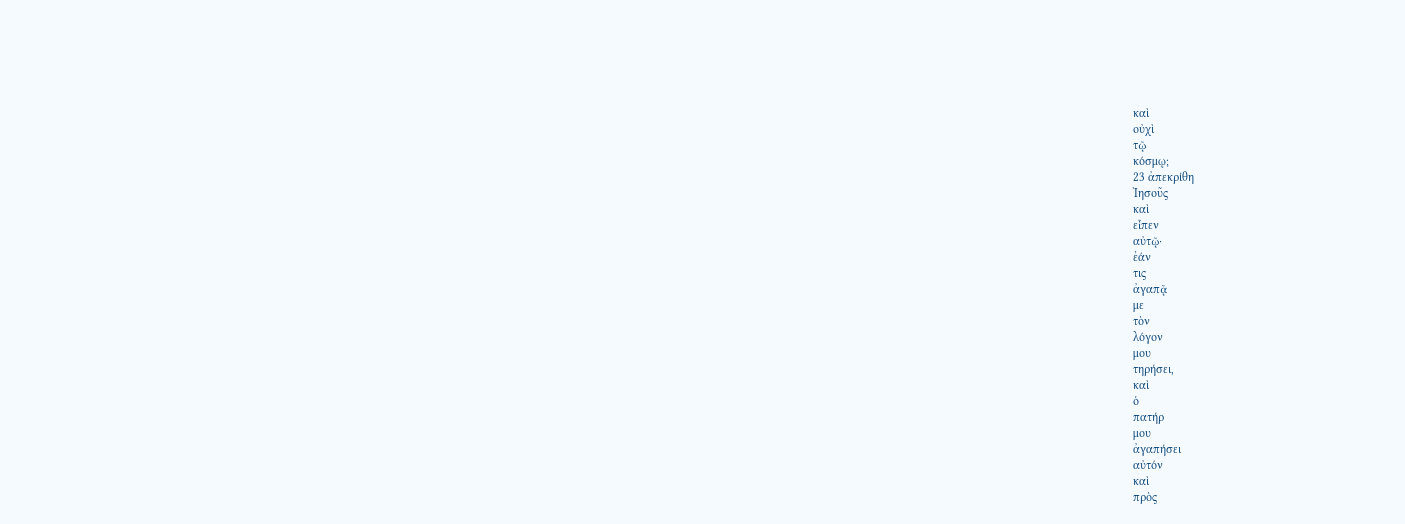καὶ
οὐχὶ
τῷ
κόσμῳ;
23 ἀπεκρίθη
Ἰησοῦς
καὶ
εἶπεν
αὐτῷ·
ἐάν
τις
ἀγαπᾷ
με
τὸν
λόγον
μου
τηρήσει,
καὶ
ὁ
πατήρ
μου
ἀγαπήσει
αὐτόν
καὶ
πρὸς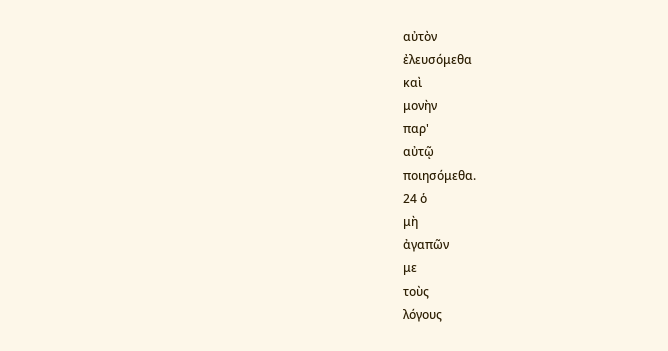αὐτὸν
ἐλευσόμεθα
καὶ
μονὴν
παρ'
αὐτῷ
ποιησόμεθα.
24 ὁ
μὴ
ἀγαπῶν
με
τοὺς
λόγους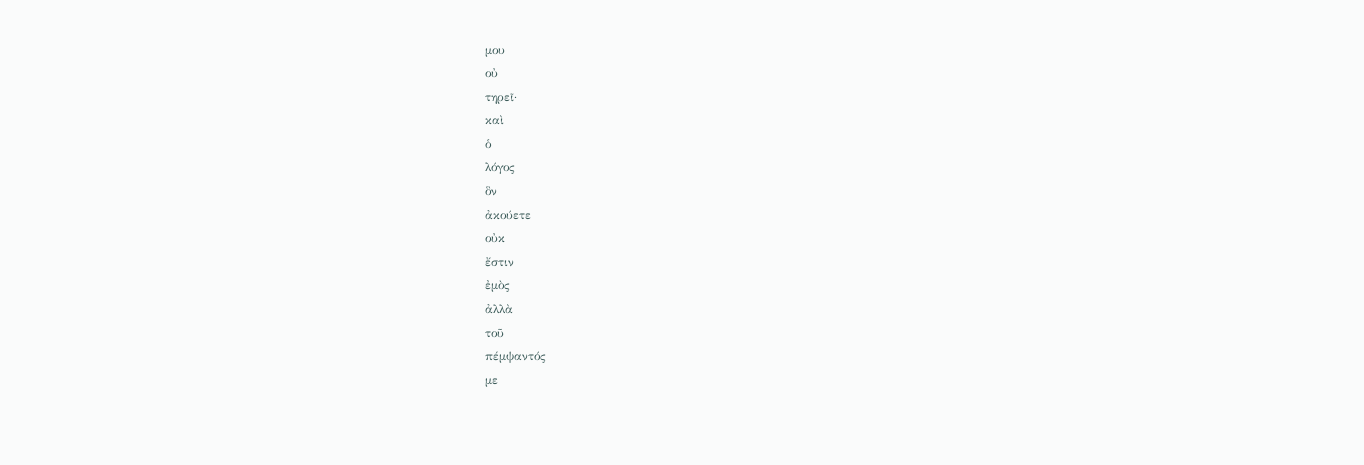μου
οὐ
τηρεῖ·
καὶ
ὁ
λόγος
ὃν
ἀκούετε
οὐκ
ἔστιν
ἐμὸς
ἀλλὰ
τοῦ
πέμψαντός
με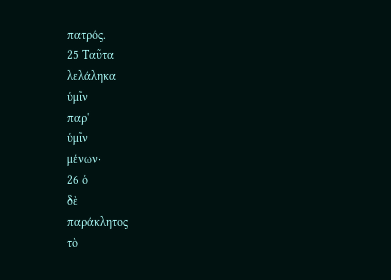πατρός.
25 Ταῦτα
λελάληκα
ὑμῖν
παρ'
ὑμῖν
μένων·
26 ὁ
δὲ
παράκλητος
τὸ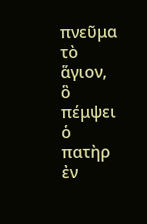πνεῦμα
τὸ
ἅγιον,
ὃ
πέμψει
ὁ
πατὴρ
ἐν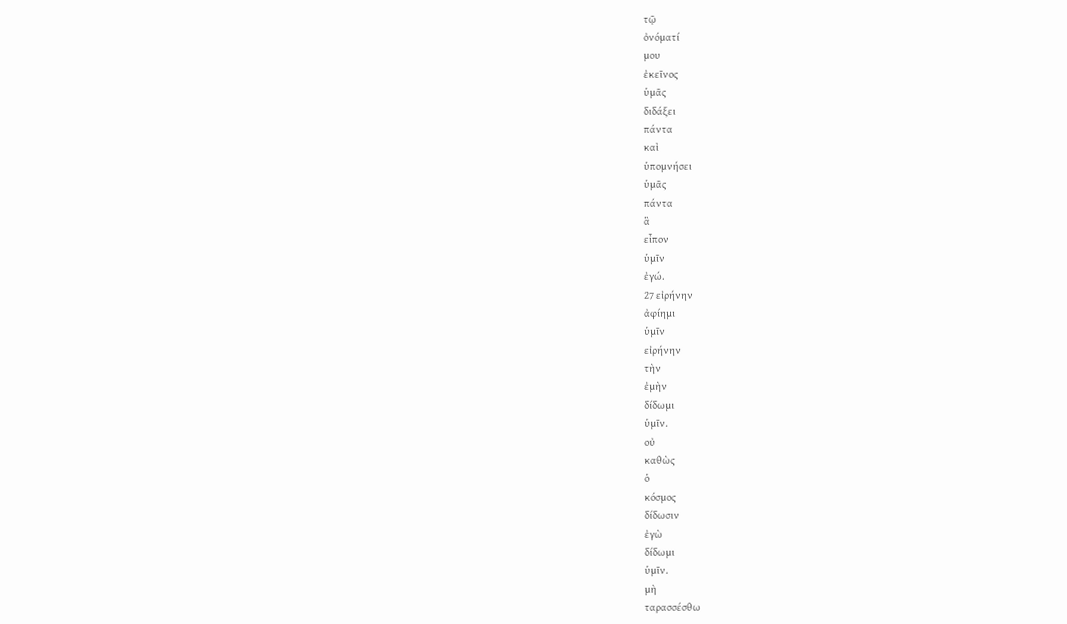τῷ
ὀνόματί
μου
ἐκεῖνος
ὑμᾶς
διδάξει
πάντα
καὶ
ὑπομνήσει
ὑμᾶς
πάντα
ἃ
εἶπον
ὑμῖν
ἐγώ.
27 εἰρήνην
ἀφίημι
ὑμῖν
εἰρήνην
τὴν
ἐμὴν
δίδωμι
ὑμῖν.
οὐ
καθὼς
ὁ
κόσμος
δίδωσιν
ἐγὼ
δίδωμι
ὑμῖν.
μὴ
ταρασσέσθω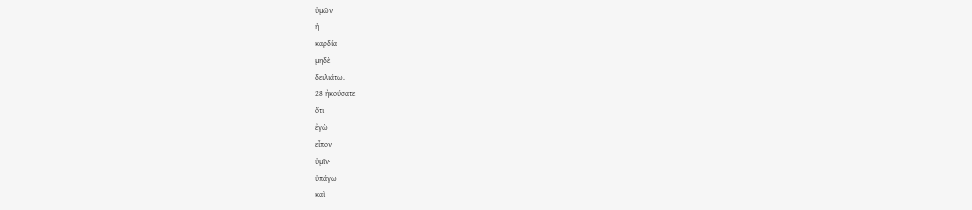ὑμῶν
ἡ
καρδία
μηδὲ
δειλιάτω.
28 ἠκούσατε
ὅτι
ἐγὼ
εἶπον
ὑμῖν·
ὑπάγω
καὶ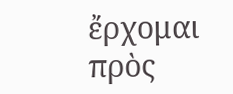ἔρχομαι
πρὸς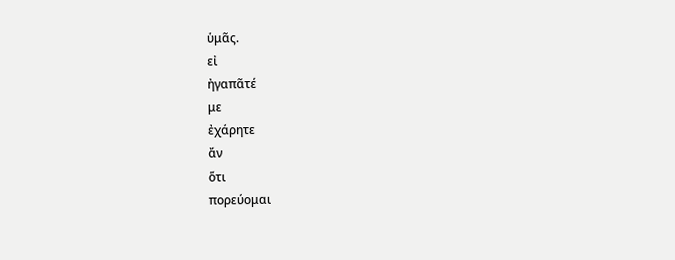ὑμᾶς.
εἰ
ἠγαπᾶτέ
με
ἐχάρητε
ἄν
ὅτι
πορεύομαι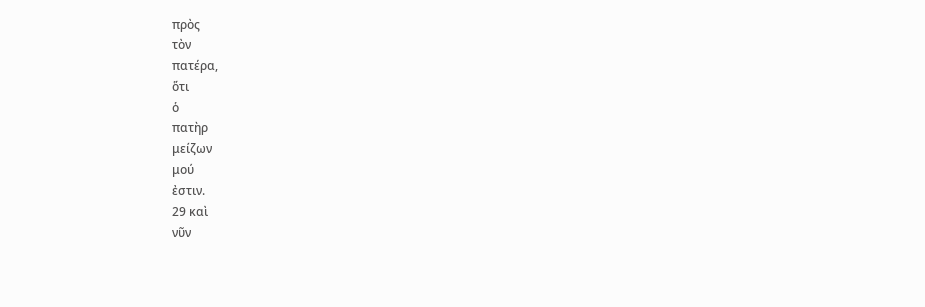πρὸς
τὸν
πατέρα,
ὅτι
ὁ
πατὴρ
μείζων
μού
ἐστιν.
29 καὶ
νῦν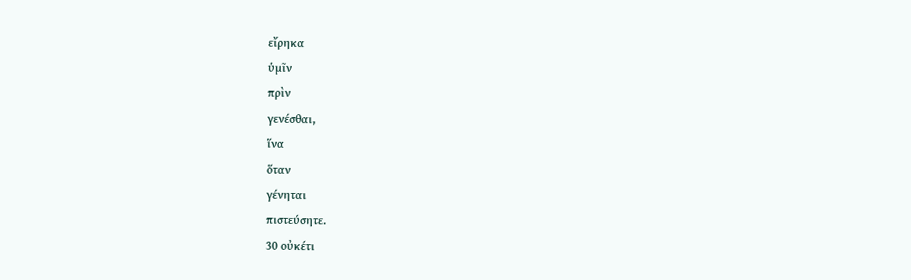εἴρηκα
ὑμῖν
πρὶν
γενέσθαι,
ἵνα
ὅταν
γένηται
πιστεύσητε.
30 οὐκέτι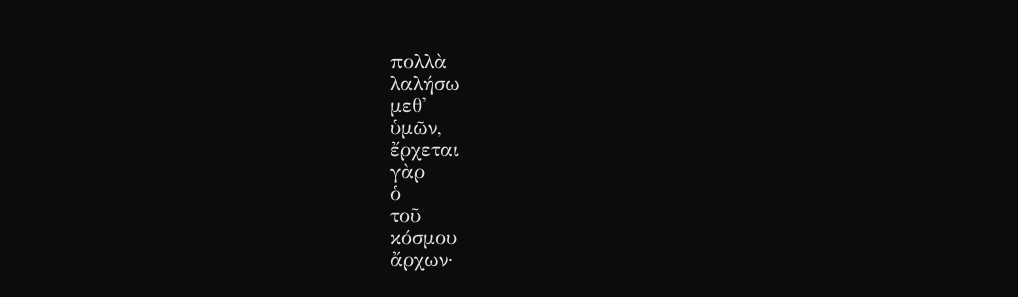πολλὰ
λαλήσω
μεθ'
ὑμῶν,
ἔρχεται
γὰρ
ὁ
τοῦ
κόσμου
ἄρχων·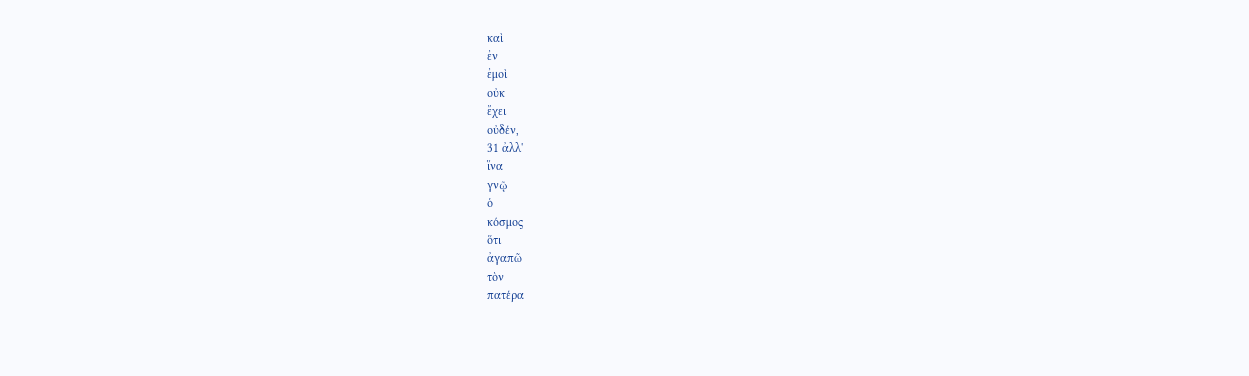καὶ
ἐν
ἐμοὶ
οὐκ
ἔχει
οὐδέν,
31 ἀλλ'
ἵνα
γνῷ
ὁ
κόσμος
ὅτι
ἀγαπῶ
τὸν
πατέρα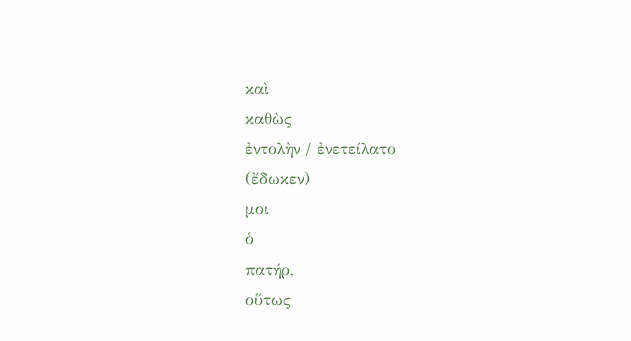καὶ
καθὼς
ἐντολὴν / ἐνετείλατο
(ἔδωκεν)
μοι
ὁ
πατήρ,
οὕτως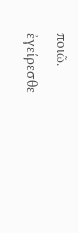ποιῶ.
ἐγείρεσθε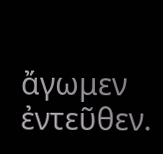ἄγωμεν
ἐντεῦθεν.